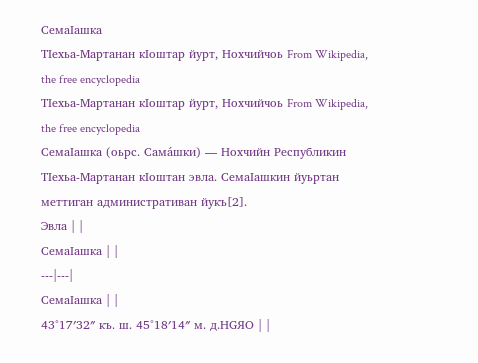СемаӀашка
ТӀехьа-Мартанан кӀоштар йурт, Нохчийчоь From Wikipedia, the free encyclopedia
ТӀехьа-Мартанан кӀоштар йурт, Нохчийчоь From Wikipedia, the free encyclopedia
СемаӀашка (оьрс. Сама́шки) — Нохчийн Республикин ТӀехьа-Мартанан кӀоштан эвла. СемаӀашкин йуьртан меттиган административан йукъ[2].
Эвла | |
СемаӀашка | |
---|---|
СемаӀашка | |
43°17′32″ къ. ш. 45°18′14″ м. д.HGЯO | |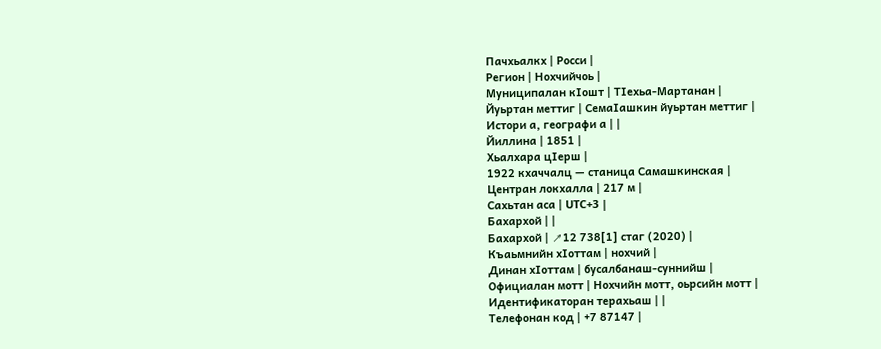Пачхьалкх | Росси |
Регион | Нохчийчоь |
Муниципалан кӀошт | ТӀехьа-Мартанан |
Йуьртан меттиг | СемаӀашкин йуьртан меттиг |
Истори а, географи а | |
Йиллина | 1851 |
Хьалхара цӀерш |
1922 кхаччалц — станица Самашкинская |
Центран локхалла | 217 м |
Сахьтан аса | UTC+3 |
Бахархой | |
Бахархой | ↗12 738[1] стаг (2020) |
Къаьмнийн хӀоттам | нохчий |
Динан хӀоттам | бусалбанаш-суннийш |
Официалан мотт | Нохчийн мотт, оьрсийн мотт |
Идентификаторан терахьаш | |
Телефонан код | +7 87147 |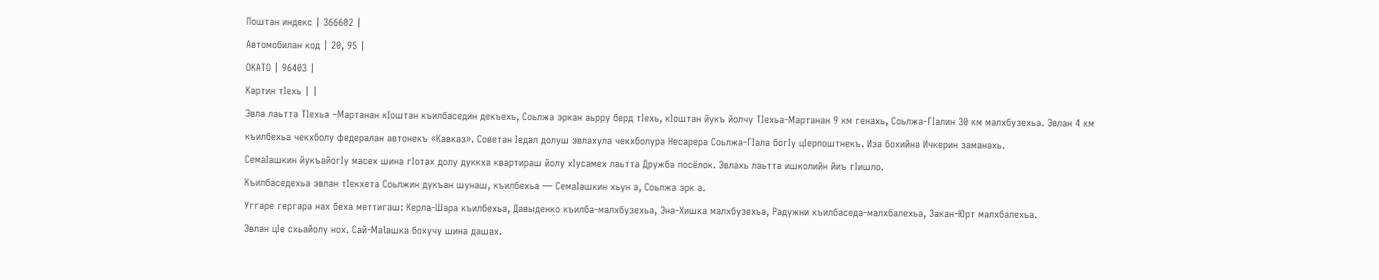Поштан индекс | 366602 |
Автомобилан код | 20, 95 |
ОКАТО | 96403 |
Картин тӀехь | |
Эвла лаьтта ТӀехьа –Мартанан кӀоштан къилбаседин декъехь, Соьлжа эркан аьрру берд тӀехь, кӀоштан йукъ йолчу ТӀехьа-Мартанан 9 км генахь, Соьлжа-ГӀалин 30 км малхбузехьа. Эвлан 4 км къилбехьа чекхболу федералан автонекъ «Кавказ». Советан Ӏедал долуш эвлахула чекхболура Несарера Соьлжа-ГӀала богӀу цӀерпоштнекъ. Иза бохийна Ичкерин заманахь.
СемаӀашкин йукъайогӀу масех шина гӀотах долу дуккха квартираш йолу хӀусамех лаьтта Дружба посёлок. Эвлахь лаьтта ишколийн йиъ гӀишло.
Къилбаседехьа эвлан тӀекхета Соьлжин дукъан шунаш, къилбехьа — СемаӀашкин хьун а, Соьлжа эрк а.
Уггаре гергара нах беха меттигаш: Керла-Шара къилбехьа, Давыденко къилба-малхбузехьа, Эна-Хишка малхбузехьа, Радужни къилбаседа-малхбалехьа, Закан-Юрт малхбалехьа.
Эвлан цӀе схьайолу нох. Сай-Маӏашка бохучу шина дашах.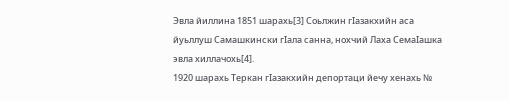Эвла йиллина 1851 шарахь[3] Соьлжин гӀазакхийн аса йуьллуш Самашкински гӀала санна, нохчий Лаха СемаӀашка эвла хиллачохь[4].
1920 шарахь Теркан гӀазакхийн депортаци йечу хенахь №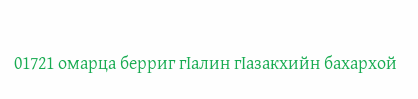01721 омарца берриг гӀалин гӀазакхийн бахархой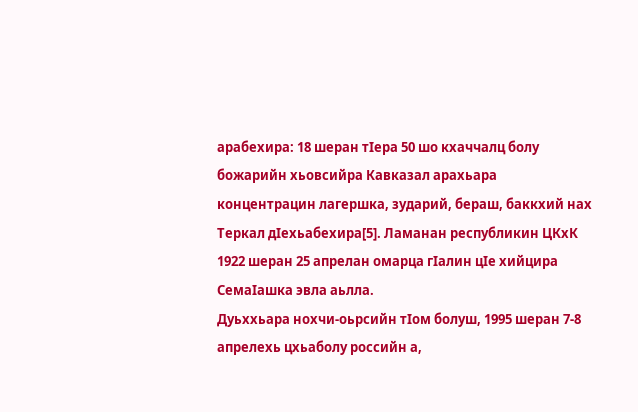арабехира: 18 шеран тӀера 50 шо кхаччалц болу божарийн хьовсийра Кавказал арахьара концентрацин лагершка, зударий, бераш, баккхий нах Теркал дӀехьабехира[5]. Ламанан республикин ЦКхК 1922 шеран 25 апрелан омарца гӀалин цӀе хийцира СемаӀашка эвла аьлла.
Дуьххьара нохчи-оьрсийн тIом болуш, 1995 шеран 7-8 апрелехь цхьаболу российн а,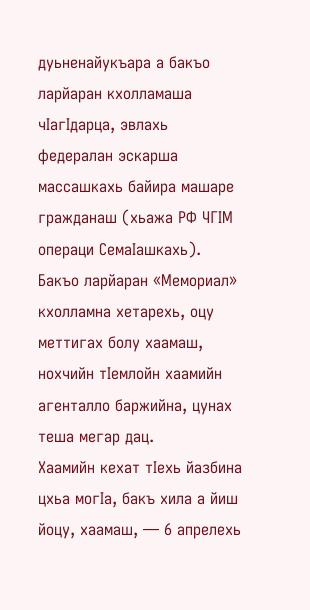дуьненайукъара а бакъо ларйаран кхолламаша чӀагӀдарца, эвлахь федералан эскарша массашкахь байира машаре гражданаш (хьажа РФ ЧГӀМ операци СемаӀашкахь). Бакъо ларйаран «Мемориал» кхолламна хетарехь, оцу меттигах болу хаамаш, нохчийн тӀемлойн хаамийн агенталло баржийна, цунах теша мегар дац.
Хаамийн кехат тӀехь йазбина цхьа могӀа, бакъ хила а йиш йоцу, хаамаш, — 6 апрелехь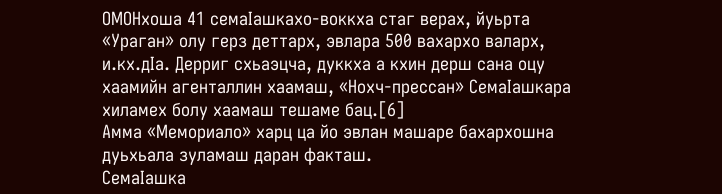ОМОНхоша 41 семаӀашкахо-воккха стаг верах, йуьрта «Ураган» олу герз деттарх, эвлара 500 вахархо валарх, и.кх.дӀа. Дерриг схьаэцча, дуккха а кхин дерш сана оцу хаамийн агенталлин хаамаш, «Нохч-прессан» СемаӀашкара хиламех болу хаамаш тешаме бац.[6]
Амма «Мемориало» харц ца йо эвлан машаре бахархошна дуьхьала зуламаш даран факташ.
СемаӀашка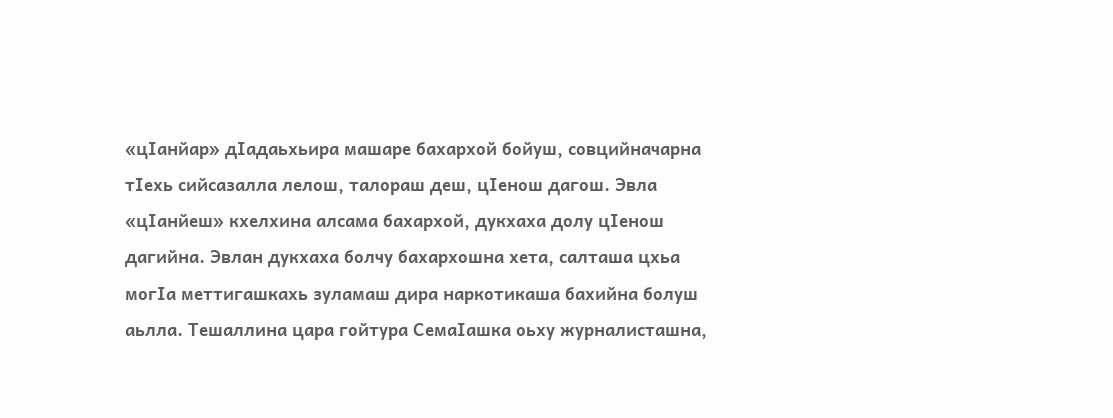«цӀанйар» дӀадаьхьира машаре бахархой бойуш, совцийначарна тӀехь сийсазалла лелош, талораш деш, цӀенош дагош. Эвла «цӀанйеш» кхелхина алсама бахархой, дукхаха долу цӀенош дагийна. Эвлан дукхаха болчу бахархошна хета, салташа цхьа могӀа меттигашкахь зуламаш дира наркотикаша бахийна болуш аьлла. Тешаллина цара гойтура СемаӀашка оьху журналисташна,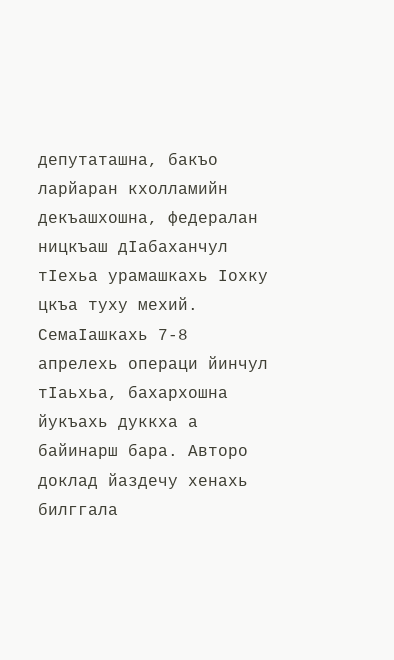депутаташна, бакъо ларйаран кхолламийн декъашхошна, федералан ницкъаш дӀабаханчул тӀехьа урамашкахь Ӏохку цкъа туху мехий. СемаӀашкахь 7-8 апрелехь операци йинчул тӀаьхьа, бахархошна йукъахь дуккха а байинарш бара. Авторо доклад йаздечу хенахь билггала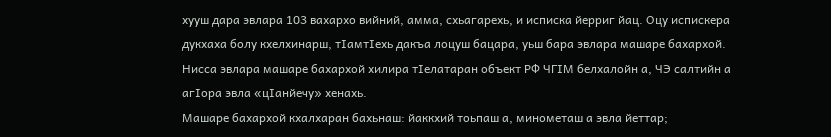хууш дара эвлара 103 вахархо вийний, амма, схьагарехь, и исписка йерриг йац. Оцу испискера дукхаха болу кхелхинарш, тӀамтӀехь дакъа лоцуш бацара, уьш бара эвлара машаре бахархой. Нисса эвлара машаре бахархой хилира тӀелатаран объект РФ ЧГӀМ белхалойн а, ЧЭ салтийн а агӀора эвла «цӀанйечу» хенахь.
Машаре бахархой кхалхаран бахьнаш: йаккхий тоьпаш а, минометаш а эвла йеттар;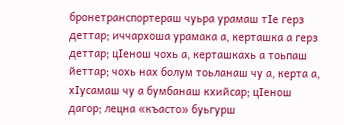бронетранспортераш чуьра урамаш тӀе герз деттар; иччархоша урамака а, керташка а герз деттар; цӀенош чохь а, керташкахь а тоьпаш йеттар; чохь нах болум тоьланаш чу а, керта а, хӀусамаш чу а бумбанаш кхийсар; цӀенош дагор; лецна «къасто» буьгурш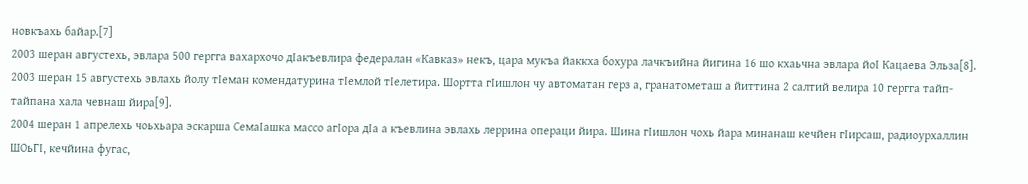новкъахь байар.[7]
2003 шеран августехь, эвлара 500 гергга вахархочо дӀакъевлира федералан «Кавказ» некъ, цара мукъа йаккха бохура лачкъийна йигина 16 шо кхаьчна эвлара йоӀ Кацаева Эльза[8].
2003 шеран 15 августехь эвлахь йолу тӀеман комендатурина тӀемлой тӀелетира. Шортта гӀишлон чу автоматан герз а, гранатометаш а йиттина 2 салтий велира 10 гергга тайп-тайпана хала чевнаш йира[9].
2004 шеран 1 апрелехь чоьхьара эскарша СемаӀашка массо агӀора дӀа а къевлина эвлахь леррина операци йира. Шина гӀишлон чохь йара минанаш кечйен гӀирсаш, радиоурхаллин ШОьГӀ, кечйина фугас,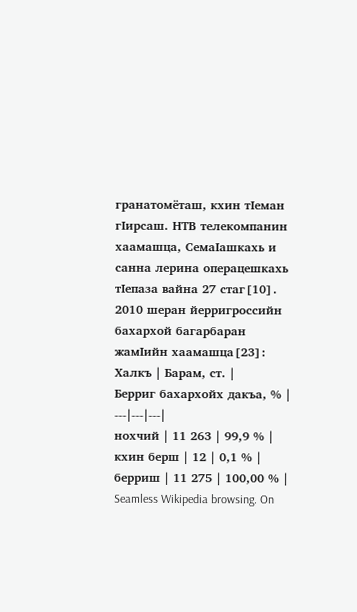гранатомёташ, кхин тӀеман гӀирсаш. НТВ телекомпанин хаамашца, СемаӀашкахь и санна лерина операцешкахь тӀепаза вайна 27 стаг[10].
2010 шеран йерригроссийн бахархой багарбаран жамӀийн хаамашца[23]:
Халкъ | Барам, ст. |
Берриг бахархойх дакъа, % |
---|---|---|
нохчий | 11 263 | 99,9 % |
кхин берш | 12 | 0,1 % |
берриш | 11 275 | 100,00 % |
Seamless Wikipedia browsing. On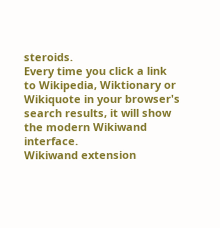steroids.
Every time you click a link to Wikipedia, Wiktionary or Wikiquote in your browser's search results, it will show the modern Wikiwand interface.
Wikiwand extension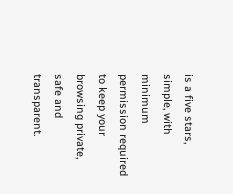is a five stars, simple, with minimum permission required to keep your browsing private, safe and transparent.